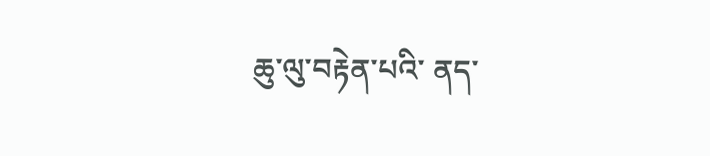ཆུ་ལུ་བརྟེན་པའི་ ནད་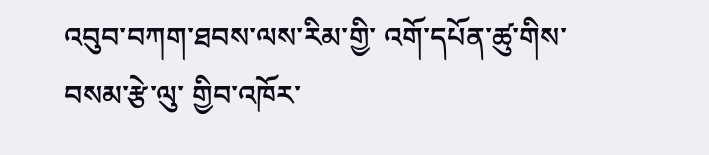འབུབ་བཀག་ཐབས་ལས་རིམ་གྱི་ འགོ་དཔོན་ཚུ་གིས་ བསམ་རྩེ་ལུ་ གྱིབ་འཁོར་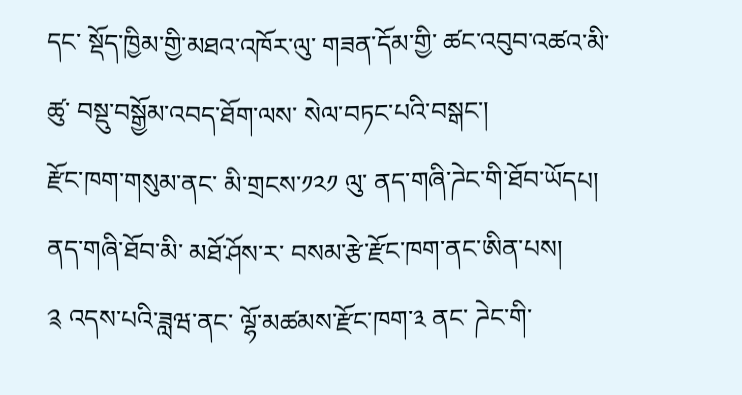དང་ སྡོད་ཁྱིམ་གྱི་མཐའ་འཁོར་ལུ་ གཟན་དོམ་གྱི་ ཚང་འབུབ་འཚའ་མི་ཚུ་ བསྡུ་བསྒྱོམ་འབད་ཐོག་ལས་ སེལ་བཏང་པའི་བསྒང་།
རྫོང་ཁག་གསུམ་ནང་ མི་གྲངས་༡༢༡ ལུ་ ནད་གཞི་ཌེང་གི་ཐོབ་ཡོདཔ།
ནད་གཞི་ཐོབ་མི་ མཐོ་ཤོས་ར་ བསམ་རྩེ་རྫོང་ཁག་ནང་ཨིན་པས།
༉ འདས་པའི་ཟླཝ་ནང་ ལྷོ་མཚམས་རྫོང་ཁག་༣ ནང་ ཌེང་གི་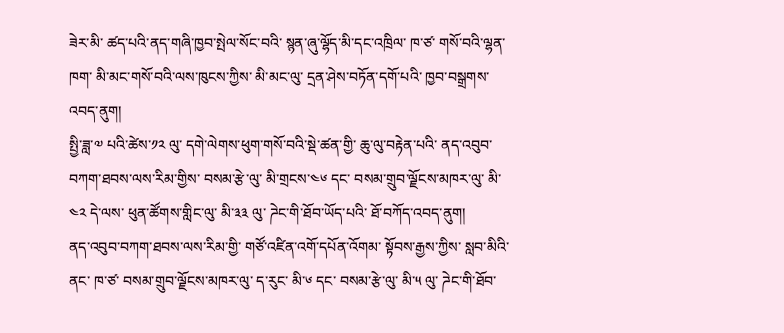ཟེར་མི་ ཚད་པའི་ནད་གཞི་ཁྱབ་སྤེལ་སོང་བའི་ སྙན་ཞུ་ལྷོད་མི་དང་འཁྲིལ་ ཁ་ཙ་ གསོ་བའི་ལྷན་ཁག་ མི་མང་གསོ་བའི་ལས་ཁུངས་ཀྱིས་ མི་མང་ལུ་ དྲན་ཤེས་བཏོན་དགོ་པའི་ ཁྱབ་བསྒྲགས་འབད་ནུག།
སྤྱི་ཟླ་༧ པའི་ཚེས་༡༢ ལུ་ དགེ་ལེགས་ཕུག་གསོ་བའི་སྡེ་ཚན་གྱི་ ཆུ་ལུ་བརྟེན་པའི་ ནད་འབུབ་བཀག་ཐབས་ལས་རིམ་གྱིས་ བསམ་རྩེ་ལུ་ མི་གྲངས་༤༦ དང་ བསམ་གྲུབ་ལྗོངས་མཁར་ལུ་ མི་༤༢ དེ་ལས་ ཕུན་ཚོགས་གླིང་ལུ་ མི་༣༣ ལུ་ ཌེང་གི་ཐོབ་ཡོད་པའི་ ཐོ་བཀོད་འབད་ནུག།
ནད་འབུབ་བཀག་ཐབས་ལས་རིམ་གྱི་ གཙོ་འཛིན་འགོ་དཔོན་འོགམ་ སྟོབས་རྒྱས་ཀྱིས་ སླབ་མིའི་ནང་ ཁ་ཙ་ བསམ་གྲུབ་ལྗོངས་མཁར་ལུ་ ད་རུང་ མི་༦ དང་ བསམ་རྩེ་ལུ་ མི་༥ ལུ་ ཌེང་གི་ཐོབ་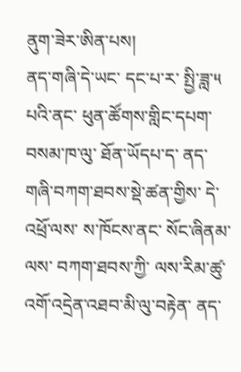ནུག་ཟེར་ཨིན་པས།
ནད་གཞི་དེ་ཡང་ དང་པ་ར་ སྤྱི་ཟླ་༥ པའི་ནང་ ཕུན་ཚོགས་གླིང་དཔག་བསམ་ཁ་ལུ་ ཐོན་ཡོདཔ་ད་ ནད་གཞི་བཀག་ཐབས་སྡེ་ཚན་གྱིས་ དེ་འཕྲོ་ལས་ ས་ཁོངས་ནང་ སོང་ཞིནམ་ལས་ བཀག་ཐབས་ཀྱི་ ལས་རིམ་ཚུ་ འགོ་འདྲེན་འཐབ་མི་ལུ་བརྟེན་ ནད་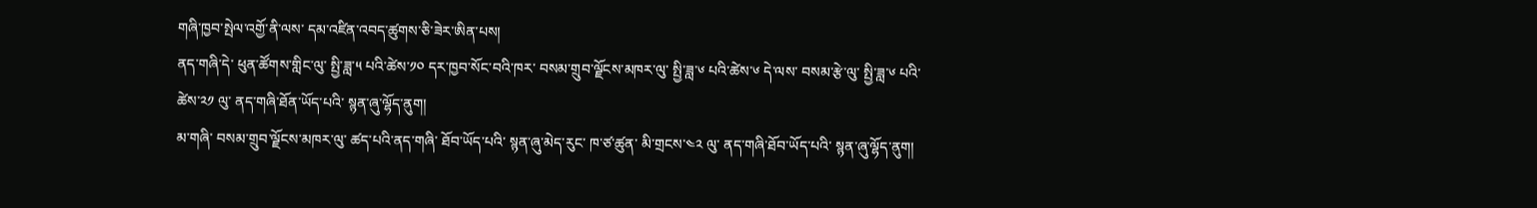གཞི་ཁྱབ་སྤེལ་འགྱོ་ནི་ལས་ དམ་འཛིན་འབད་ཚུགས་ཅི་ཟེར་ཨིན་པས།
ནད་གཞི་དེ་ ཕུན་ཚོགས་གླིང་ལུ་ སྤྱི་ཟླ་༥ པའི་ཚེས་༡༠ དར་ཁྱབ་སོང་བའི་ཁར་ བསམ་གྲུབ་ལྗོངས་མཁར་ལུ་ སྤྱི་ཟླ་༦ པའི་ཚེས་༦ དེ་ལས་ བསམ་རྩེ་ལུ་ སྤྱི་ཟླ་༦ པའི་ཚེས་༢༡ ལུ་ ནད་གཞི་ཐོན་ཡོད་པའི་ སྙན་ཞུ་ལྷོད་ནུག།
མ་གཞི་ བསམ་གྲུབ་ལྗོངས་མཁར་ལུ་ ཚད་པའི་ནད་གཞི་ ཐོབ་ཡོད་པའི་ སྙན་ཞུ་མེད་རུང་ ཁ་ཙ་ཚུན་ མི་གྲངས་༤༢ ལུ་ ནད་གཞི་ཐོབ་ཡོད་པའི་ སྙན་ཞུ་ལྷོད་ནུག།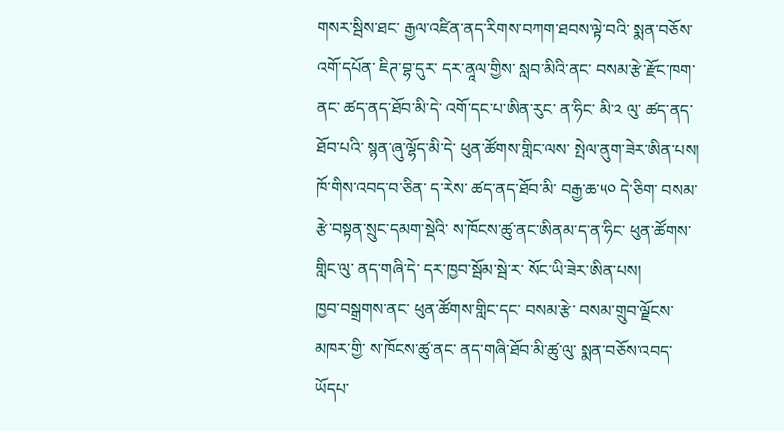གསར་སྦིས་ཐང་ རྒྱལ་འཛིན་ནད་རིགས་བཀག་ཐབས་ལྟེ་བའི་ སྨན་བཅོས་འགོ་དཔོན་ ཇིཊ་བྷ་དུར་ དར་ནཱལ་གྱིས་ སླབ་མིའི་ནང་ བསམ་རྩེ་རྫོང་ཁག་ནང་ ཚད་ནད་ཐོབ་མི་དེ་ འགོ་དང་པ་ཨིན་རུང་ ན་ཧིང་ མི་༢ ལུ་ ཚད་ནད་ཐོབ་པའི་ སྙན་ཞུ་ལྷོད་མི་དེ་ ཕུན་ཚོགས་གླིང་ལས་ སྤེལ་ནུག་ཟེར་ཨིན་པས།
ཁོ་གིས་འབད་བ་ཅིན་ ད་རེས་ ཚད་ནད་ཐོབ་མི་ བརྒྱ་ཆ་༥༠ དེ་ཅིག་ བསམ་རྩེ་བསྟན་སྲུང་དམག་སྡེའི་ ས་ཁོངས་ཚུ་ནང་ཨིནམ་ད་ན་ཧིང་ ཕུན་ཚོགས་གླིང་ལུ་ ནད་གཞི་དེ་ དར་ཁྱབ་སྦོམ་སྦེ་ར་ སོང་ཡི་ཟེར་ཨིན་པས།
ཁྱབ་བསྒྲགས་ནང་ ཕུན་ཚོགས་གླིང་དང་ བསམ་རྩེ་ བསམ་གྲུབ་ལྗོངས་མཁར་གྱི་ ས་ཁོངས་ཚུ་ནང་ ནད་གཞི་ཐོབ་མི་ཚུ་ལུ་ སྨན་བཅོས་འབད་ཡོདཔ་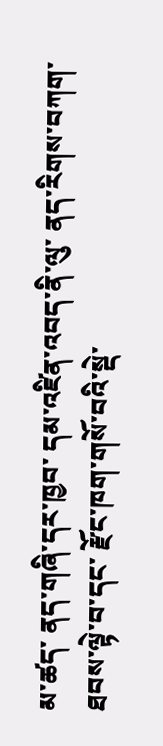མ་ཚད་ ནད་གཞི་དར་ཁྱབ་ དམ་འཛིན་འབད་ནི་ལུ་ ནད་རིགས་བཀག་ཐབས་ལྟེ་བ་དང་ རྫོང་ཁག་གསོ་བའི་སྡེ་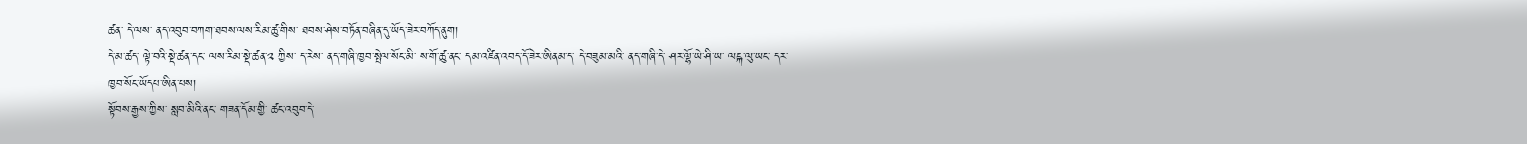ཚན་ དེ་ལས་ ནད་འབུབ་བཀག་ཐབས་ལས་རིམ་ཚུ་གིས་ ཐབས་ཤེས་བཏོན་བཞིན་དུ་ཡོད་ཟེར་བཀོད་ནུག།
དེ་མ་ཚད་ ལྟེ་བའི་སྡེ་ཚན་དང་ ལས་རིམ་སྡེ་ཚན་༢ ཀྱིས་ ད་རེས་ ནད་གཞི་ཁྱབ་སྤེལ་སོང་མི་ ས་གོ་ཚུ་ནང་ དམ་འཛིན་འབད་དོ་ཟེར་ཨིནམ་ད་ དེ་བཟུམ་མའི་ ནད་གཞི་དེ་ ཤར་ལྷོ་ཡེ་ཤི་ཡ་ ལངྐ་ལུ་ཡང་ དར་ཁྱབ་སོང་ཡོདཔ་ཨིན་པས།
སྟོབས་རྒྱས་ཀྱིས་ སླབ་མིའི་ནང་ གཟན་དོམ་གྱི་ ཚང་འབུབ་དེ་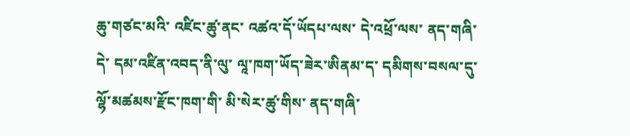ཆུ་གཙང་མའི་ འཛིང་ཚུ་ནང་ འཚའ་དོ་ཡོདཔ་ལས་ དེ་འཕྲོ་ལས་ ནད་གཞི་དེ་ དམ་འཛིན་འབད་ནི་ལུ་ ལཱ་ཁག་ཡོད་ཟེར་ཨིནམ་ད་ དམིགས་བསལ་དུ་ ལྷོ་མཚམས་རྫོང་ཁག་གི་ མི་སེར་ཚུ་གིས་ ནད་གཞི་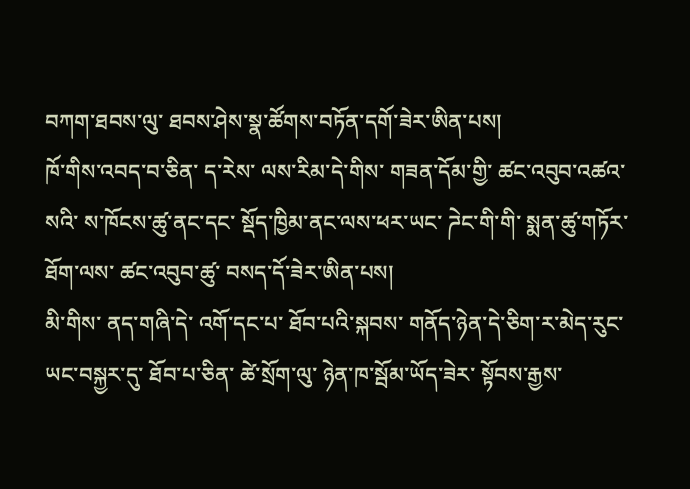བཀག་ཐབས་ལུ་ ཐབས་ཤེས་སྣ་ཚོགས་བཏོན་དགོ་ཟེར་ཨིན་པས།
ཁོ་གིས་འབད་བ་ཅིན་ ད་རེས་ ལས་རིམ་དེ་གིས་ གཟན་དོམ་གྱི་ ཚང་འབུབ་འཚའ་སའི་ ས་ཁོངས་ཚུ་ནང་དང་ སྡོད་ཁྱིམ་ནང་ལས་ཕར་ཡང་ ཌེང་གི་གི་ སྨན་ཚུ་གཏོར་ཐོག་ལས་ ཚང་འབུབ་ཚུ་ བསད་དོ་ཟེར་ཨིན་པས།
མི་གིས་ ནད་གཞི་དེ་ འགོ་དང་པ་ ཐོབ་པའི་སྐབས་ གནོད་ཉེན་དེ་ཅིག་ར་མེད་རུང་ ཡང་བསྐྱར་དུ་ ཐོབ་པ་ཅིན་ ཚེ་སྲོག་ལུ་ ཉེན་ཁ་སྦོམ་ཡོད་ཟེར་ སྟོབས་རྒྱས་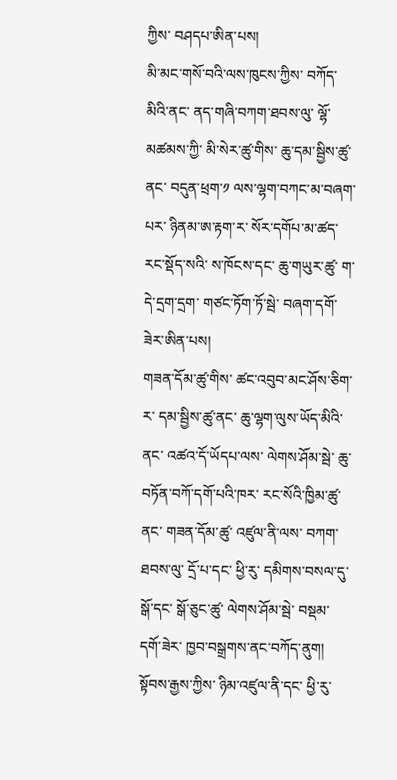ཀྱིས་ བཤདཔ་ཨིན་པས།
མི་མང་གསོ་བའི་ལས་ཁུངས་ཀྱིས་ བཀོད་མིའི་ནང་ ནད་གཞི་བཀག་ཐབས་ལུ་ ལྷོ་མཚམས་ཀྱི་ མི་སེར་ཚུ་གིས་ ཆུ་དམ་སྦྱིས་ཚུ་ནང་ བདུན་ཕྲག་༡ ལས་ལྷག་བཀང་མ་བཞག་པར་ ཉིནམ་ཨ་རྟག་ར་ སོར་དགོཔ་མ་ཚད་ རང་སྡོད་སའི་ ས་ཁོངས་དང་ ཆུ་གཡུར་ཚུ་ ག་དེ་དྲག་དྲག་ གཙང་ཏོག་ཏོ་སྦེ་ བཞག་དགོ་ཟེར་ཨིན་པས།
གཟན་དོམ་ཚུ་གིས་ ཚང་འབུབ་མང་ཤོས་ཅིག་ར་ དམ་སྦྱིས་ཚུ་ནང་ ཆུ་ལྷག་ལུས་ཡོད་མིའི་ནང་ འཚའ་དོ་ཡོདཔ་ལས་ ལེགས་ཤོམ་སྦེ་ ཆུ་བཏོན་བཀོ་དགོ་པའི་ཁར་ རང་སོའི་ཁྱིམ་ཚུ་ནང་ གཟན་དོམ་ཚུ་ འཛུལ་ནི་ལས་ བཀག་ཐབས་ལུ་ དྲོ་པ་དང་ ཕྱི་རུ་ དམིགས་བསལ་དུ་ སྒོ་དང་ སྒོ་ཅུང་ཚུ་ ལེགས་ཤོམ་སྦེ་ བསྡམ་དགོ་ཟེར་ ཁྱབ་བསྒྲགས་ནང་བཀོད་ནུག།
སྟོབས་རྒྱས་ཀྱིས་ ཉིམ་འཛུལ་ནི་དང་ ཕྱི་རུ་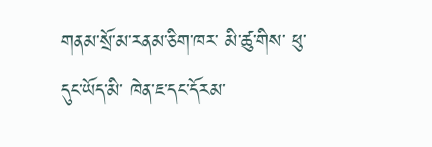གནམ་སྲོ་མ་རནམ་ཅིག་ཁར་ མི་ཚུ་གིས་ ཕུ་དུང་ཡོད་མི་ ཁེན་ཇ་དང་དོརམ་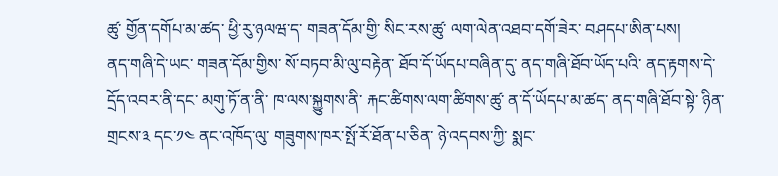ཚུ་ གྱོན་དགོཔ་མ་ཚད་ ཕྱི་རུ་ཉལཝ་ད་ གཟན་དོམ་གྱི་ སིང་རས་ཚུ་ ལག་ལེན་འཐབ་དགོ་ཟེར་ བཤདཔ་ཨིན་པས།
ནད་གཞི་དེ་ཡང་ གཟན་དོམ་གྱིས་ སོ་བཏབ་མི་ལུ་བརྟེན་ ཐོབ་དོ་ཡོདཔ་བཞིན་དུ་ ནད་གཞི་ཐོབ་ཡོད་པའི་ ནད་རྟགས་དེ་ དྲོད་འབར་ནི་དང་ མགུ་ཏོ་ན་ནི་ ཁ་ལས་སྐྱུགས་ནི་ རྐང་ཚིགས་ལག་ཚིགས་ཚུ་ ན་དོ་ཡོདཔ་མ་ཚད་ ནད་གཞི་ཐོབ་སྟེ་ ཉིན་གྲངས་༣ དང་༡༤ ནང་འཁོད་ལུ་ གཟུགས་ཁར་སྤོ་རོ་ཐོན་པ་ཅིན་ ཉེ་འདབས་ཀྱི་ སྨང་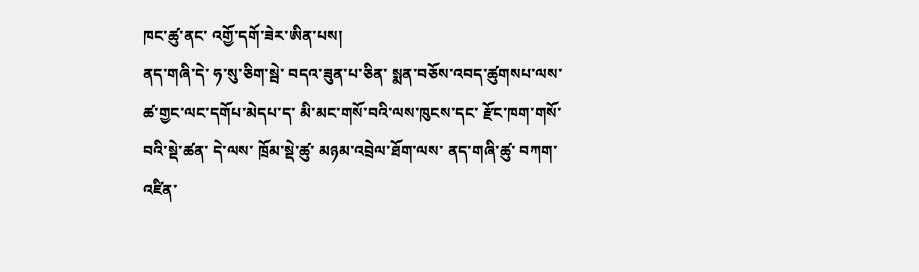ཁང་ཚུ་ནང་ འགྱོ་དགོ་ཟེར་ཨིན་པས།
ནད་གཞི་དེ་ ཧ་སུ་ཅིག་སྦེ་ བདའ་ཟུན་པ་ཅིན་ སྨན་བཅོས་འབད་ཚུགསཔ་ལས་ ཚ་གྱང་ལང་དགོཔ་མེདཔ་ད་ མི་མང་གསོ་བའི་ལས་ཁུངས་དང་ རྫོང་ཁག་གསོ་བའི་སྡེ་ཚན་ དེ་ལས་ ཁྲོམ་སྡེ་ཚུ་ མཉམ་འབྲེལ་ཐོག་ལས་ ནད་གཞི་ཚུ་ བཀག་འཛིན་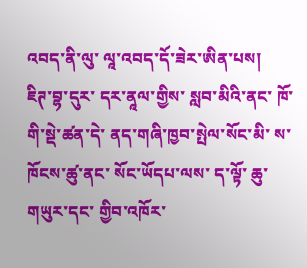འབད་ནི་ལུ་ ལཱ་འབད་དོ་ཟེར་ཨིན་པས།
ཇིཊ་བྷ་དུར་ དར་ནཱལ་གྱིས་ སླབ་མིའི་ནང་ ཁོ་གི་སྡེ་ཚན་དེ་ ནད་གཞི་ཁྱབ་སྤེལ་སོང་མི་ ས་ཁོངས་ཚུ་ནང་ སོང་ཡོདཔ་ལས་ ད་ལྟོ་ ཆུ་གཡུར་དང་ གྱིབ་འཁོར་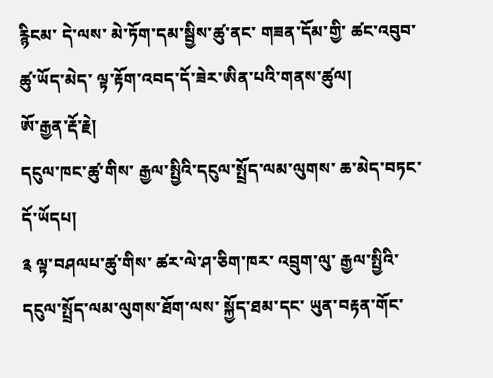རྙིངམ་ དེ་ལས་ མེ་ཏོག་དམ་སྦྱིས་ཚུ་ནང་ གཟན་དོམ་གྱི་ ཚང་འབུབ་ཚུ་ཡོད་མེད་ ལྟ་རྟོག་འབད་དོ་ཟེར་ཨིན་པའི་གནས་ཚུལ།
ཨོ་རྒྱན་རྡོ་རྗེ།
དངུལ་ཁང་ཚུ་གིས་ རྒྱལ་སྤྱིའི་དངུལ་སྤྲོད་ལམ་ལུགས་ ཆ་མེད་བཏང་དོ་ཡོདཔ།
༉ ལྟ་བཤལཔ་ཚུ་གིས་ ཚར་ལེ་ཤ་ཅིག་ཁར་ འབྲུག་ལུ་ རྒྱལ་སྤྱིའི་དངུལ་སྤྲོད་ལམ་ལུགས་ཐོག་ལས་ སྐྱོད་ཐམ་དང་ ཡུན་བརྟན་གོང་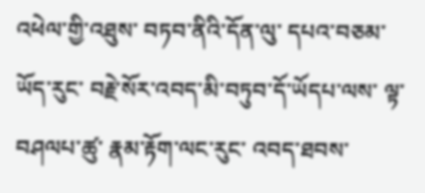འཕེལ་གྱི་འཐུས་ བཏབ་ནིའི་དོན་ལུ་ དཔའ་བཅམ་ཡོད་རུང་ བརྗེ་སོར་འབད་མི་བཏུབ་དོ་ཡོདཔ་ལས་ ལྟ་བཤལཔ་ཚུ་ རྣམ་རྟོག་ལང་རུང་ འབད་ཐབས་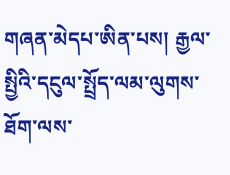གཞན་མེདཔ་ཨིན་པས། རྒྱལ་སྤྱིའི་དངུལ་སྤྲོད་ལམ་ལུགས་ཐོག་ལས་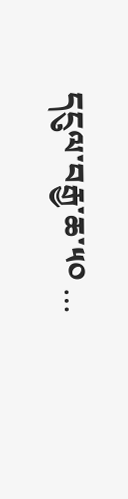དངུལ་བརྒྱ་ཆ་༥༠ …